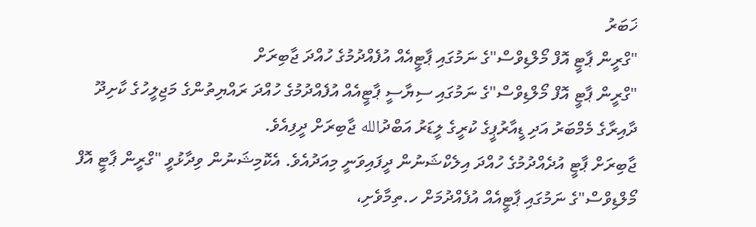ޚަބަރު
"ގްރީން ޕާޓީ އޮފް މޯލްޑިވްސް"ގެ ނަމުގައި ޕާޓީއެއް އުފެއްދުމުގެ ހުއްދަ ޖާބިރަށް
"ގްރީން ޕާޓީ އޮފް މޯލްޑިވްސް"ގެ ނަމުގައި ސިޔާސީ ޕާޓީއެއް އުފެއްދުމުގެ ހުއްދަ ރައްޔިތުންގެ މަޖިލީހުގެ ކާށިދޫ ދާއިރާގެ މެމްބަރު އަދި ޑީއާރުޕީގެ ކުރީގެ ލީޑަރު އަބްދުالله ޖާބިރަށް ދީފިއެވެ.
ޖާބިރަށް ޕާޓީ އުދެއްދުމުގެ ހުއްދަ އިލެކްޝަނުން ދީފައިވަނީ މިއަދުއެވެ. އެކޮމިޝަނުން ވިދާޅުވީ "ގްރީން ޕާޓީ އޮފް މޯލްޑިވްސް"ގެ ނަމުގައި ޕާޓީއެއް އުފެއްދުމަށް ހ.ތިމާވެށި،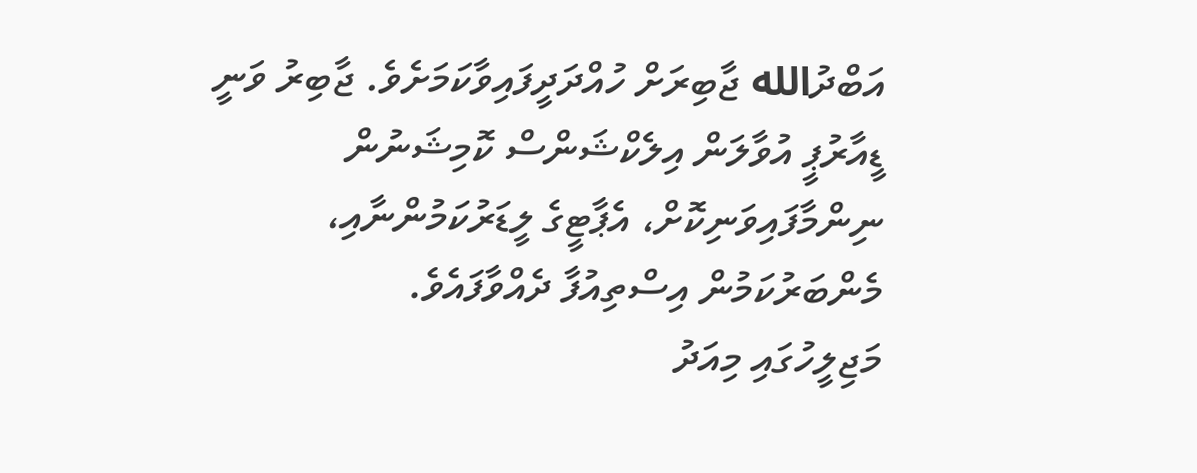އަބްދުالله ޖާބިރަށް ހުއްދަދީފައިވާކަމަށެވެ. ޖާބިރު ވަނީ ޑީއާރުޕީ އުވާލަން އިލެކްޝަންސް ކޮމިޝަނުން ނިންމާފައިވަނިކޮށް، އެޕާޓީގެ ލީޑަރުކަމުންނާއި، މެންބަރުކަމުން އިސްތިއުފާ ދެއްވާފައެވެ.
މަޖިލީހުގައި މިއަދު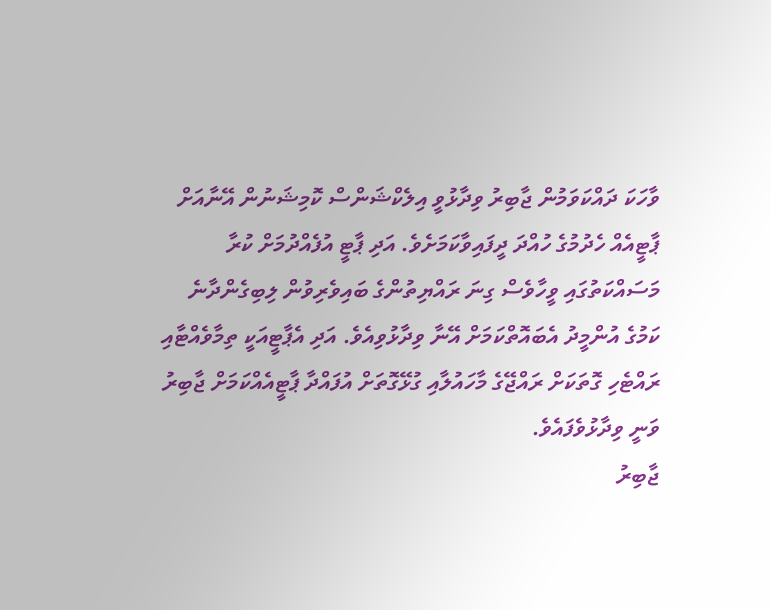ވާހަކަ ދައްކަވަމުން ޖާބިރު ވިދާޅުވީ އިލެކްޝަންސް ކޮމިޝަނުން އޭނާއަށް ޕާޓީއެއް ހެދުމުގެ ހުއްދަ ދީފައިވާކަމަށެވެ. އަދި ޕާޓީ އުފެއްދުމަށް ކުރާ މަސައްކަތުގައި ވީހާވެސް ގިނަ ރައްޔިތުންގެ ބައިވެރިވުން ލިބިގެންދާނެ ކަމުގެ އުންމީދު އެބައޮތްކަމަށް އޭނާ ވިދާޅުވިއެވެ. އަދި އެޕާޓީއަކީ ތިމާވެއްޓާއި ރައްޓެހި ގޮތަކަށް ރައްޖޭގެ މާހައުލާއި ގުޅޭގޮތަށް އުފައްދާ ޕާޓީއެއްކަމަށް ޖާބިރު ވަނީ ވިދާޅުވެފައެވެ.
ޖާބިރު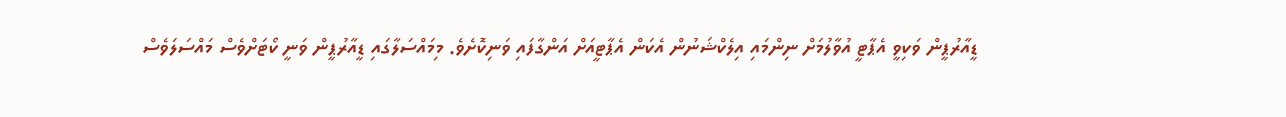ޑީއާރުޕީން ވަކިވީ އެޕާޓީ އުވާލުމަށް ނިންމައި އިލެކްޝަނުން އެކަން އެޕާޓީއަށް އަންގާފައި ވަނިކޮށެވެ. މިމައްސަލާގައި ޑީއާރުޕީން ވަނީ ކޯޓަށްވެސް މައްސަލަވެސް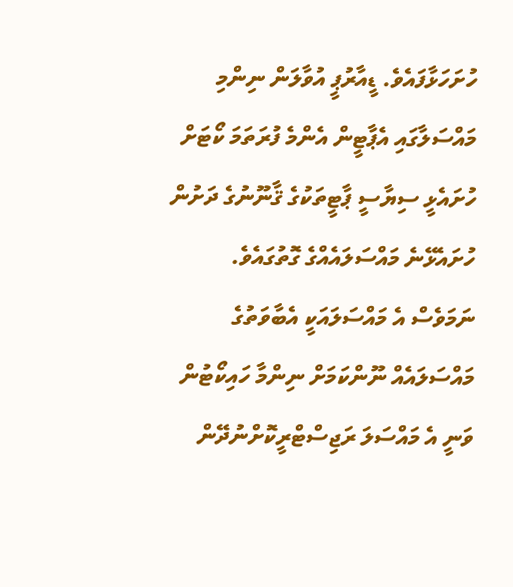ހުށަހަޅާފައެވެ. ޑީއާރުޕީ އުވާލަން ނިންމި މައްސަލާގައި އެޕާޓީން އެންމެ ފުރަތަމަ ކޯޓަށް ހުށައެޅީ ސިޔާސީ ޕާޓީތަކުގެ ޤާނޫނުގެ ދަށުން ހުށައެޅޭނެ މައްސަލައެއްގެ ގޮތުގައެވެ. ނަމަވެސް އެ މައްސަލައަކީ އެބާވަތުގެ މައްސަލައެއް ނޫންކަމަށް ނިންމާ ހައިކޯޓުން ވަނީ އެ މައްސަލަ ރަޖިސްޓްރީކޮށްނުދޭން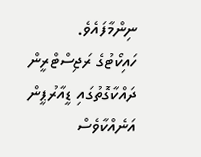ނިންމާފައެވެ.
ހައިކޯޓުގެ ރަޖިސްޓްރީން ދައްކާގޮތުގައި ޑީއާރުޕީން އަނެއްކާވެސް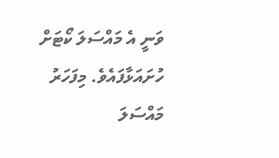ވަނީ އެ މައްސަލަ ކޯޓަށް ހުށައަޅާފައެވެ. މިފަހަރު މައްސަލަ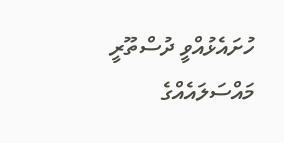ހުށައެޅުއްވީ ދުސްތޫރީ މައްސަލައެއްގެ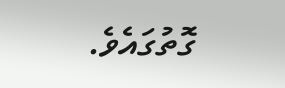ގޮތުގައެވެ.